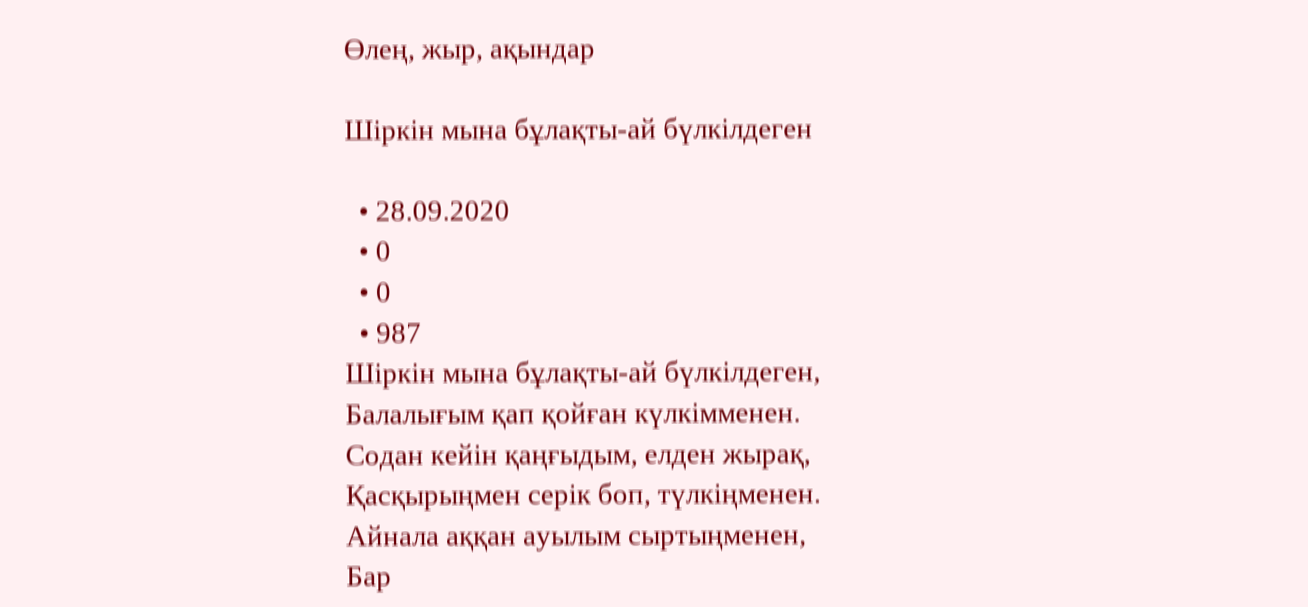Өлең, жыр, ақындар

Шіркін мына бұлақты-ай бүлкілдеген

  • 28.09.2020
  • 0
  • 0
  • 987
Шіркін мына бұлақты-ай бүлкілдеген,
Балалығым қап қойған күлкімменен.
Содан кейін қаңғыдым, елден жырақ,
Қасқырыңмен серік боп, түлкіңменен.
Айнала аққан ауылым сыртыңменен,
Бар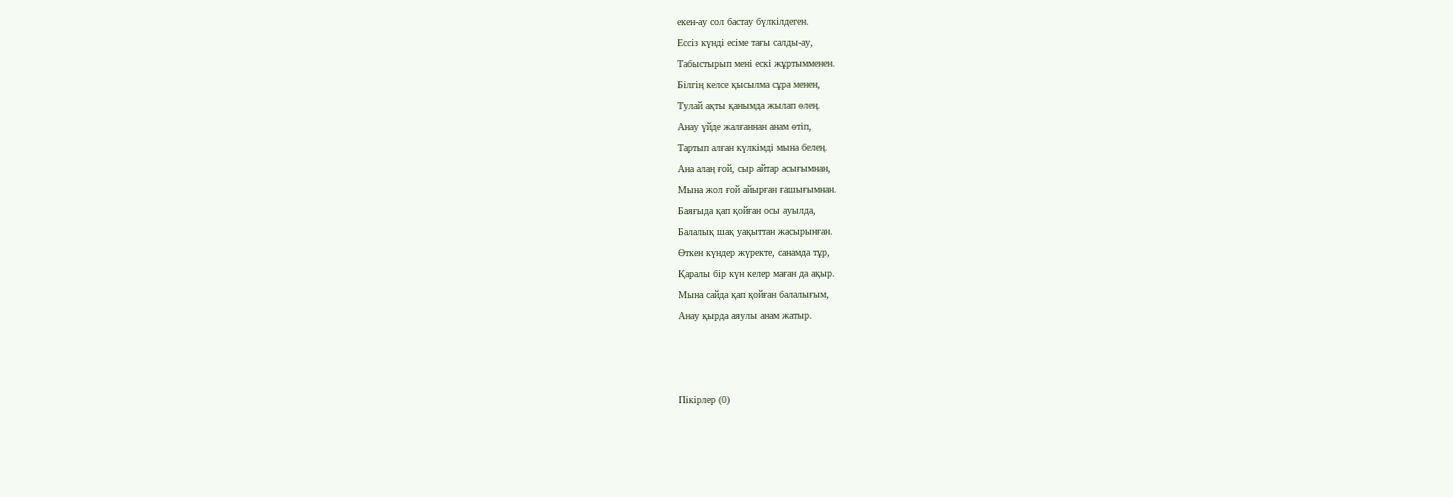екен-ау сол бастау бүлкілдеген.
Ессіз күнді есіме тағы салды-ау,
Табыстырып мені ескі жұртымменен.
Білгің келсе қысылма сұра менен,
Тулай ақты қанымда жылап өлең.
Анау үйде жалғаннан анам өтіп,
Тартып алған күлкімді мына белең.
Ана алаң ғой, сыр айтар асығымнан,
Мына жол ғой айырған ғашығымнан.
Баяғыда қап қойған осы ауылда,
Балалық шақ уақыттан жасырынған.
Өткен күндер жүректе, санамда тұр,
Қаралы бір күн келер маған да ақыр.
Мына сайда қап қойған балалығым,
Анау қырда аяулы анам жатыр.



Пікірлер (0)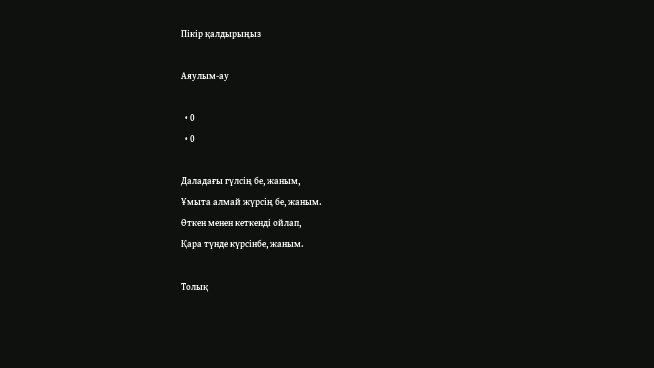Пікір қалдырыңыз

Аяулым-ау

  • 0
  • 0

Даладағы гүлсің бе, жаным,
Ұмыта алмай жүрсің бе, жаным.
Өткен менен кеткенді ойлап,
Қара түнде күрсінбе, жаным.

Толық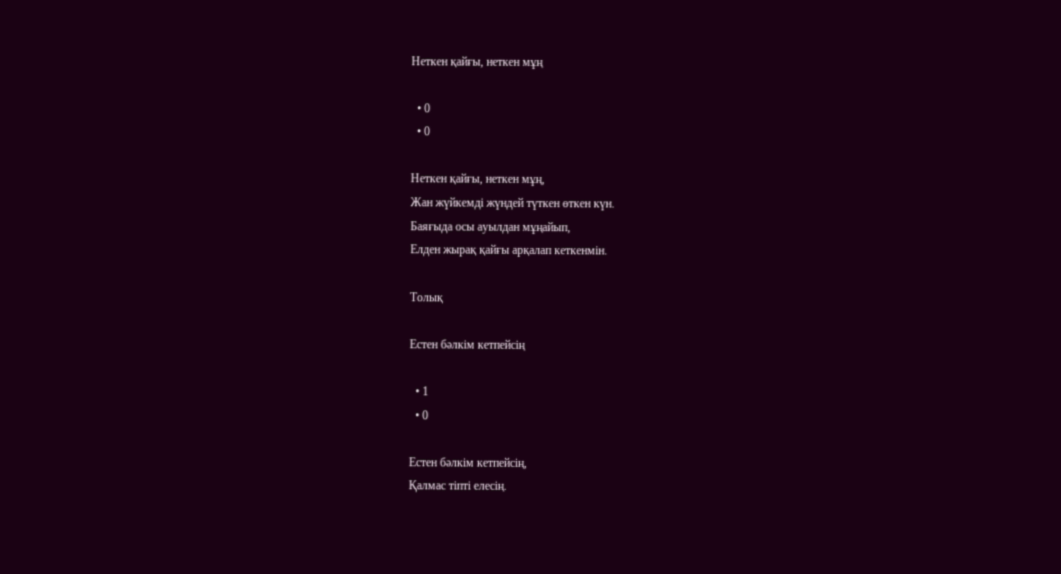Неткен қайғы, неткен мұң

  • 0
  • 0

Неткен қайғы, неткен мұң,
Жан жүйкемдi жүндей түткен өткен күн.
Баяғыда осы ауылдан мұңайып,
Елден жырақ қайғы арқалап кеткенмiн.

Толық

Естен бәлкім кетпейсің

  • 1
  • 0

Естен бәлкім кетпейсің,
Қалмас тіпті елесің.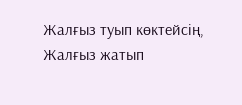Жалғыз туып көктейсің,
Жалғыз жатып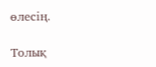өлесің.

Толық